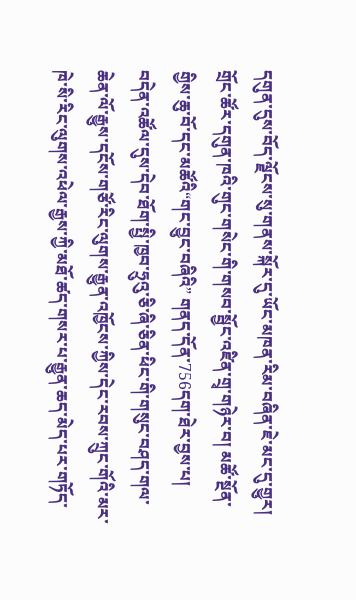དགུན་དུས་བོད་ལྗོངས་སུ་གནས་སྐོར་དུ་ཡོང་མཁན་རིམ་བཞིན་ཇེ་མང་དུ་གྱུར། གྲོང་ཚོར་དགུན་ཁའི་གུང་གསེང་གི་གསབ་སྦྱོང་འཛིན་གྲྭ་གཉེར་བ། མཚོ་སྔོན་གྱིས་ཆུ་བོ་དང་མཚོའི“གང་བྱུང་བཞིའི” གནད་དོན་756དག་ཐེར་བྱས་པ། བདེན་འཚོལ་དུས་དེབ་ཐོག་སྤྱི་ཁྱབ་ཧྲུའུ་ཅི་ཞི་ཅིན་ཕིང་གི་གསུང་བཤད་གལ་ཆེན་ལོ་རྒྱུས་དངོས་གཙོ་རིང་ལུགས་རྒྱུན་འཁྱོངས་ཀྱིས་དེང་རབས་ཀྲུང་གོའི་མར་ཁེ་སི་རིང་ལུགས་འཕེལ་རྒྱས་ཀྱི་མཐོ་ཚད་གསར་པ་རྒྱུན་ཆད་མེད་པར་གཏོད་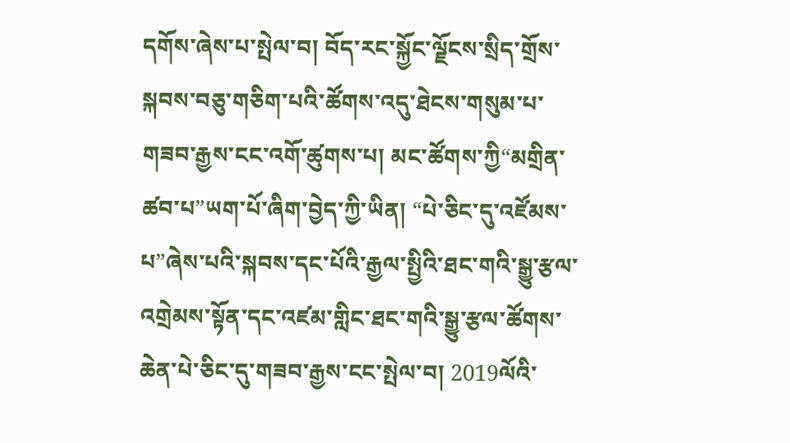དགོས་ཞེས་པ་སྤེལ་བ། བོད་རང་སྐྱོང་ལྗོངས་སྲིད་གྲོས་སྐབས་བཅུ་གཅིག་པའི་ཚོགས་འདུ་ཐེངས་གསུམ་པ་གཟབ་རྒྱས་ངང་འགོ་ཚུགས་པ། མང་ཚོགས་ཀྱི“མགྲིན་ཚབ་པ”ཡག་པོ་ཞིག་བྱེད་ཀྱི་ཡིན། “པེ་ཅིང་དུ་འཛོམས་པ”ཞེས་པའི་སྐབས་དང་པོའི་རྒྱལ་སྤྱིའི་ཐང་གའི་སྒྱུ་རྩལ་འགྲེམས་སྟོན་དང་འཛམ་གླིང་ཐང་གའི་སྒྱུ་རྩལ་ཚོགས་ཆེན་པེ་ཅིང་དུ་གཟབ་རྒྱས་ངང་སྤེལ་བ། 2019ལོའི་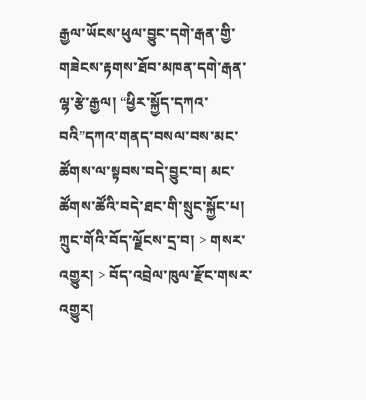རྒྱལ་ཡོངས་ཕུལ་བྱུང་དགེ་རྒན་གྱི་གཟེངས་རྟགས་ཐོབ་མཁན་དགེ་རྒན་ལྷ་རྩེ་རྒྱལ། “ཕྱིར་སྐྱོད་དཀའ་བའི”དཀའ་གནད་བསལ་བས་མང་ཚོགས་ལ་སྟབས་བདེ་བྱུང་བ། མང་ཚོགས་ཚོའི་བདེ་ཐང་གི་སྲུང་སྐྱོང་པ།
ཀྲུང་གོའི་བོད་ལྗོངས་དྲ་བ། > གསར་འགྱུར། > བོད་འབྲེལ་ཁུལ་རྫོང་གསར་འགྱུར།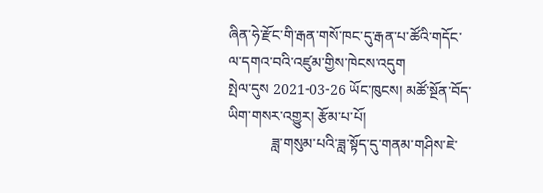ཞིན་ཧེ་རྫོང་གི་རྒན་གསོ་ཁང་དུ་རྒན་པ་ཚོའི་གདོང་ལ་དགའ་བའི་འཛུམ་གྱིས་ཁེངས་འདུག
སྤེལ་དུས 2021-03-26 ཡོང་ཁུངས། མཚོ་སྔོན་བོད་ཡིག་གསར་འགྱུར། རྩོམ་པ་པོ།
            ཟླ་གསུམ་པའི་ཟླ་སྟོད་དུ་གནམ་གཤིས་ཇེ་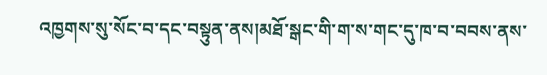འཁྱགས་སུ་སོང་བ་དང་བསྟུན་ནས།མཐོ་སྒང་གི་ག་ས་གང་དུ་ཁ་བ་བབས་ནས་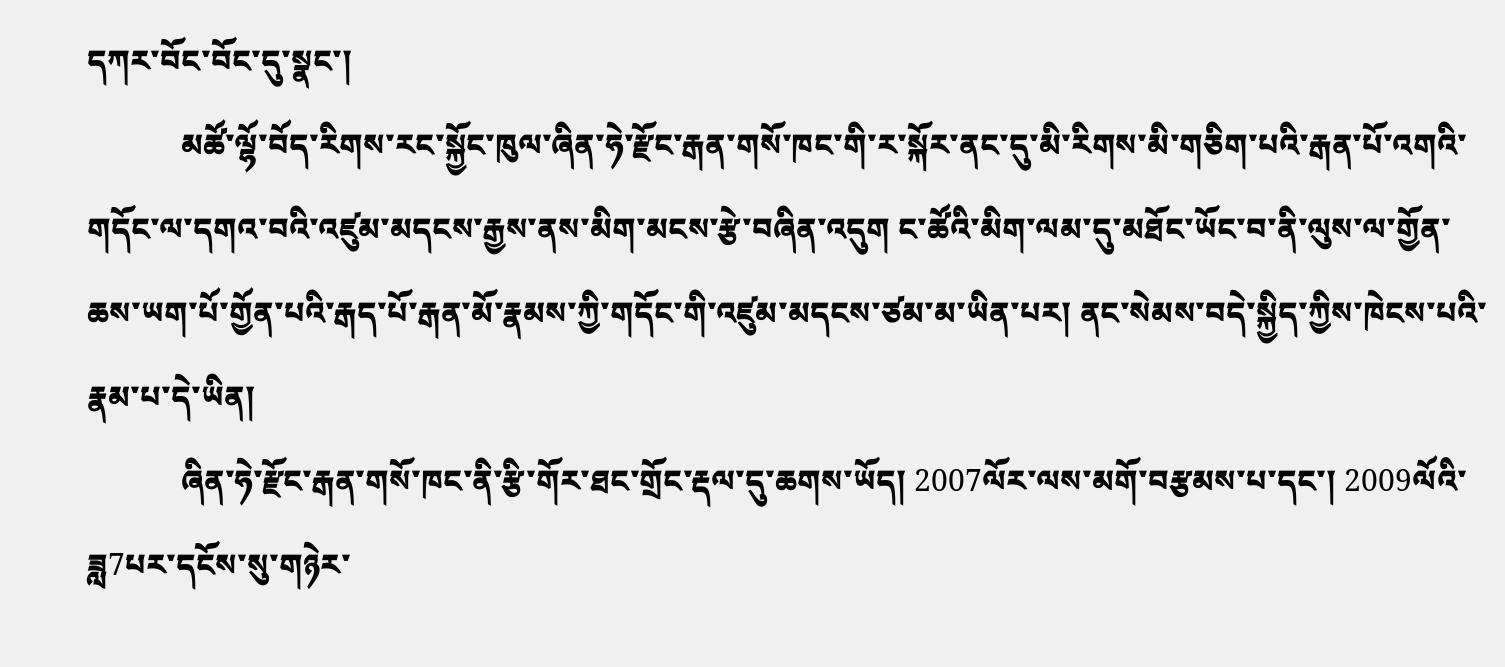དཀར་བོང་བོང་དུ་སྣང་།
            མཚོ་ལྷོ་བོད་རིགས་རང་སྐྱོང་ཁུལ་ཞིན་ཧེ་རྫོང་རྒན་གསོ་ཁང་གི་ར་སྐོར་ནང་དུ་མི་རིགས་མི་གཅིག་པའི་རྒན་པོ་འགའི་གདོང་ལ་དགའ་བའི་འཛུམ་མདངས་རྒྱས་ནས་མིག་མངས་རྩེ་བཞིན་འདུག ང་ཚོའི་མིག་ལམ་དུ་མཐོང་ཡོང་བ་ནི་ལུས་ལ་གྱོན་ཆས་ཡག་པོ་གྱོན་པའི་རྒད་པོ་རྒན་མོ་རྣམས་ཀྱི་གདོང་གི་འཛུམ་མདངས་ཙམ་མ་ཡིན་པར། ནང་སེམས་བདེ་སྐྱིད་ཀྱིས་ཁེངས་པའི་རྣམ་པ་དེ་ཡིན།
            ཞིན་ཧེ་རྫོང་རྒན་གསོ་ཁང་ནི་རྩི་གོར་ཐང་གྲོང་རྡལ་དུ་ཆགས་ཡོད། 2007ལོར་ལས་མགོ་བརྩམས་པ་དང་། 2009ལོའི་ཟླ7པར་དངོས་སུ་གཉེར་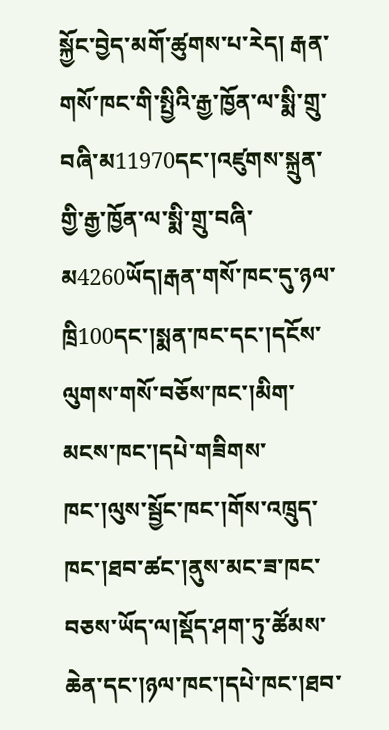སྐྱོང་བྱེད་མགོ་ཚུགས་པ་རེད། རྒན་གསོ་ཁང་གི་སྤྱིའི་རྒྱ་ཁྱོན་ལ་སྨི་གྲུ་བཞི་མ11970དང་།འཛུགས་སྐྲུན་གྱི་རྒྱ་ཁྱོན་ལ་སྨི་གྲུ་བཞི་མ4260ཡོད།རྒན་གསོ་ཁང་དུ་ཉལ་ཁྲི100དང་།སྨན་ཁང་དང་།དངོས་ལུགས་གསོ་བཅོས་ཁང་།མིག་མངས་ཁང་།དཔེ་གཟིགས་ཁང་།ལུས་སྦྱོང་ཁང་།གོས་འཁྲུད་ཁང་།ཐབ་ཚང་།ནུས་མང་ཟ་ཁང་བཅས་ཡོད་ལ།སྡོད་ཤག་ཏུ་ཚོམས་ཆེན་དང་།ཉལ་ཁང་།དཔེ་ཁང་།ཐབ་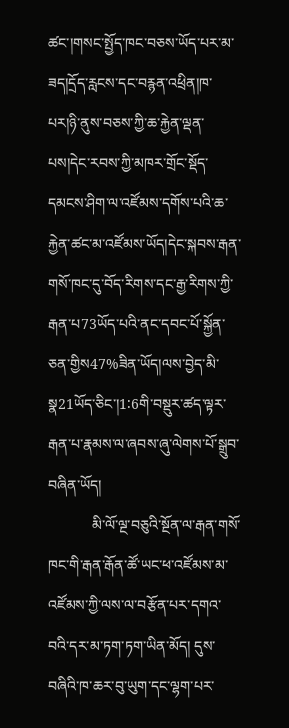ཚང་།གསང་སྤྱོད་ཁང་བཅས་ཡོད་པར་མ་ཟད།དྲོད་རླངས་དང་བརྙན་འཕྲིན།ཁ་པར།ཉི་ནུས་བཅས་ཀྱི་ཆ་རྐྱེན་ལྡན་པས།དེང་རབས་ཀྱི་མཁར་གྲོང་སྡོད་དམངས་ཤིག་ལ་འཛོམས་དགོས་པའི་ཆ་རྐྱེན་ཚང་མ་འཛོམས་ཡོད།དེང་སྐབས་རྒན་གསོ་ཁང་དུ་བོད་རིགས་དང་རྒྱ་རིགས་ཀྱི་རྒན་པ73ཡོད་པའི་ནང་དབང་པོ་སྐྱོན་ཅན་གྱིས47%ཟིན་ཡོད།ལས་བྱེད་མི་སྣ21ཡོད་ཅིང་།1∶6གི་བསྡུར་ཚད་ལྟར་རྒན་པ་རྣམས་ལ་ཞབས་ཞུ་ལེགས་པོ་སྒྲུབ་བཞིན་ཡོད།
            མི་ལོ་ལྔ་བཅུའི་སྔོན་ལ་རྒན་གསོ་ཁང་གི་རྒན་རྒོན་ཚོ་ཡང་ཕ་འཛོམས་མ་འཛོམས་ཀྱི་ལས་ལ་བརྩོན་པར་དགའ་བའི་དར་མ་ཏག་ཏག་ཡིན་མོད། དུས་བཞིའི་ཁ་ཆར་བུ་ཡུག་དང་ལྷག་པར་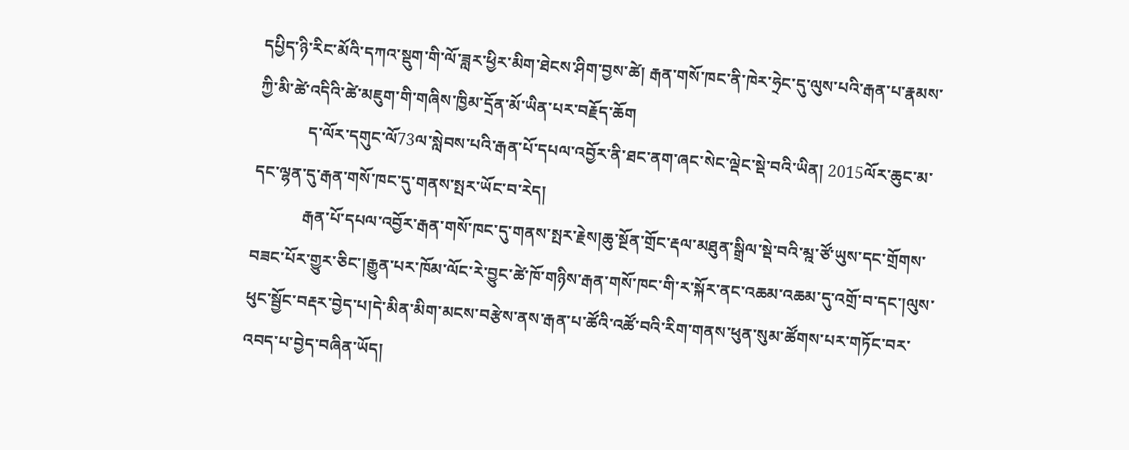དཔྱིད་ཉི་རིང་མོའི་དཀའ་སྡུག་གི་ལོ་ཟླར་ཕྱིར་མིག་ཐེངས་ཤིག་བྱས་ཚེ། རྒན་གསོ་ཁང་ནི་ཁེར་ཧྲེང་དུ་ལུས་པའི་རྒན་པ་རྣམས་ཀྱི་མི་ཚེ་འདིའི་ཚེ་མཇུག་གི་གཞིས་ཁྱིམ་དྲོན་མོ་ཡིན་པར་བརྗོད་ཆོག
            ད་ལོར་དགུང་ལོ73ལ་སླེབས་པའི་རྒན་པོ་དཔལ་འབྱོར་ནི་ཐང་ནག་ཞང་སེང་ལྡེང་སྡེ་བའི་ཡིན། 2015ལོར་ཆུང་མ་དང་ལྷན་དུ་རྒན་གསོ་ཁང་དུ་གནས་སྤར་ཡོང་བ་རེད།
            རྒན་པོ་དཔལ་འབྱོར་རྒན་གསོ་ཁང་དུ་གནས་སྤར་རྗེས།ཆུ་སྔོན་གྲོང་རྡལ་མཐུན་སྒྲིལ་སྡེ་བའི་མྰ་ཙོ་ཡུས་དང་གྲོགས་བཟང་པོར་གྱུར་ཅིང་།རྒྱུན་པར་ཁོམ་ལོང་རེ་བྱུང་ཚེ་ཁོ་གཉིས་རྒན་གསོ་ཁང་གི་ར་སྐོར་ནང་འཆམ་འཆམ་དུ་འགྲོ་བ་དང་།ལུས་ཕུང་སྦྱོང་བརྡར་བྱེད་པ།དེ་མིན་མིག་མངས་བརྩེས་ནས་རྒན་པ་ཚོའི་འཚོ་བའི་རིག་གནས་ཕུན་སུམ་ཚོགས་པར་གཏོང་བར་འབད་པ་བྱེད་བཞིན་ཡོད།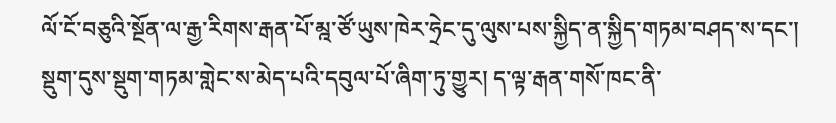ལོ་ངོ་བཅུའི་སྔོན་ལ་རྒྱ་རིགས་རྒན་པོ་མྰ་ཙོ་ཡུས་ཁེར་ཧྲེང་དུ་ལུས་པས་སྐྱིད་ན་སྐྱིད་གཏམ་བཤད་ས་དང་། སྡུག་དུས་སྡུག་གཏམ་གླེང་ས་མེད་པའི་དབུལ་པོ་ཞིག་ཏུ་གྱུར། ད་ལྟ་རྒན་གསོ་ཁང་ནི་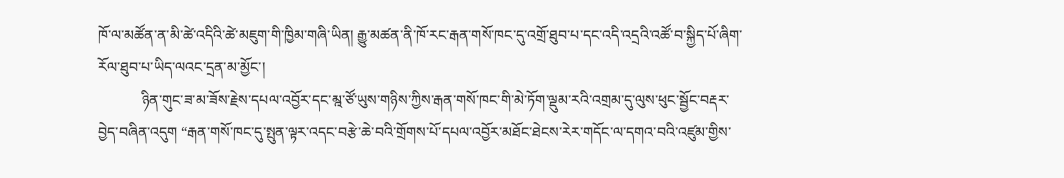ཁོ་ལ་མཚོན་ན་མི་ཚེ་འདིའི་ཚེ་མཇུག་གི་ཁྱིམ་གཞི་ཡིན། རྒྱུ་མཚན་ནི་ཁོ་རང་རྒན་གསོ་ཁང་དུ་འགྲོ་ཐུབ་པ་དང་འདི་འདྲའི་འཚོ་བ་སྐྱིད་པོ་ཞིག་རོལ་ཐུབ་པ་ཡིད་ལའང་དྲན་མ་མྱོང་།
            ཉིན་གུང་ཟ་མ་ཟོས་རྗེས་དཔལ་འབྱོར་དང་མྰ་ཙོ་ཡུས་གཉིས་ཀྱིས་རྒན་གསོ་ཁང་གི་མེ་ཏོག་ལྡུམ་རའི་འགྲམ་དུ་ལུས་ཕུང་སྦྱོང་བརྡར་བྱེད་བཞིན་འདུག “རྒན་གསོ་ཁང་དུ་སྤུན་ལྟར་འདང་བརྩེ་ཆེ་བའི་གྲོགས་པོ་དཔལ་འབྱོར་མཐོང་ཐེངས་རེར་གདོང་ལ་དགའ་བའི་འཛུམ་གྱིས་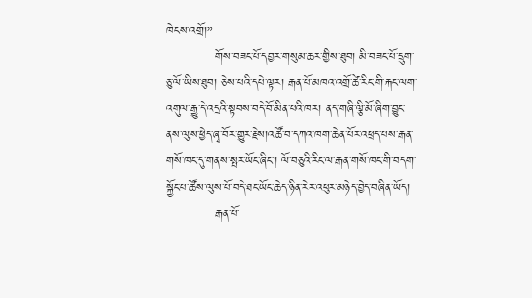ཁེངས་འགྲོ།”
            གོས་བཟང་པོ་དབྱར་གསུམ་ཆར་གྱིས་ཐུབ། མི་བཟང་པོ་དྲུག་ཅུ་ལོ་ཡིས་ཐུབ། ཅེས་པའི་དཔེ་ལྟར། རྒན་པོ་མཁའ་འགྲོ་ཚེ་རིང་གི་རྐང་ལག་འགུལ་རྒྱུ་དེ་འདྲའི་སྟབས་བདེ་བོ་མིན་པའི་ཁར། ནད་གཞི་ལྕི་མོ་ཞིག་བྱུང་ནས་ལུས་ཕྱེད་ཞྭ་བོར་གྱུར་རྗེས།འཚོ་བ་དཀའ་ཁག་ཆེན་པོར་འཕྲད་པས་རྒན་གསོ་ཁང་དུ་གནས་སྤར་ཡོང་ཞིང་། ལོ་བཅུའི་རིང་ལ་རྒན་གསོ་ཁང་གི་བདག་སྐྱོང་པ་ཚོས་ལུས་པོ་བདེ་ཐང་ཡོང་ཆེད་ཉིན་རེར་འཕུར་མཉེད་བྱེད་བཞིན་ཡོད།
            རྒན་པོ་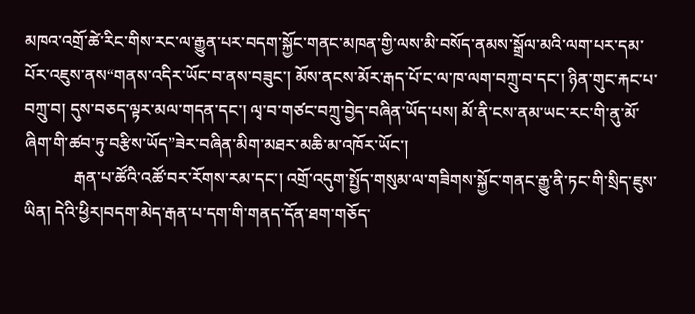མཁའ་འགྲོ་ཚེ་རིང་གིས་རང་ལ་རྒྱུན་པར་བདག་སྐྱོང་གནང་མཁན་གྱི་ལས་མི་བསོད་ནམས་སྒྲོལ་མའི་ལག་པར་དམ་པོར་འཇུས་ནས“གནས་འདིར་ཡོང་བ་ནས་བཟུང་། མོས་ནངས་མོར་རྒད་པོ་ང་ལ་ཁ་ལག་བཀྲུ་བ་དང་། ཉིན་གུང་རྐང་པ་བཀྲུ་བ། དུས་བཅད་ལྟར་མལ་གདན་དང་། ལྭ་བ་གཙང་བཀྲུ་བྱེད་བཞིན་ཡོད་པས། མོ་ནི་ངས་ནམ་ཡང་རང་གི་ནུ་མོ་ཞིག་གི་ཚབ་ཏུ་བརྩིས་ཡོད”ཟེར་བཞིན་མིག་མཐར་མཆི་མ་འཁོར་ཡོང་།
            རྒན་པ་ཚོའི་འཚོ་བར་རོགས་རམ་དང་། འགྲོ་འདུག་སྤྱོད་གསུམ་ལ་གཟིགས་སྐྱོང་གནང་རྒྱུ་ནི་ཏང་གི་སྲིད་ཇུས་ཡིན། དེའི་ཕྱིར།བདག་མེད་རྒན་པ་དག་གི་གནད་དོན་ཐག་གཅོད་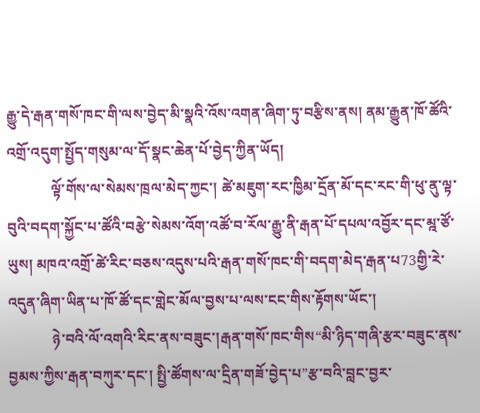རྒྱུ་དེ་རྒན་གསོ་ཁང་གི་ལས་བྱེད་མི་སྣའི་འོས་འགན་ཞིག་ཏུ་བརྩིས་ནས། ནམ་རྒྱུན་ཁོ་ཚོའི་འགྲོ་འདུག་སྤྱོད་གསུམ་ལ་དོ་སྣང་ཆེན་པོ་བྱེད་ཀྱིན་ཡོད།
            ལྟོ་གོས་ལ་སེམས་ཁྲལ་མེད་ཀྱང་། ཚེ་མཇུག་རང་ཁྱིམ་དྲོན་མོ་དང་རང་གི་ཕུ་ནུ་ལྟ་བུའི་བདག་སྐྱོང་པ་ཚོའི་བརྩེ་སེམས་འོག་འཚོ་བ་རོལ་རྒྱུ་ནི་རྒན་པོ་དཔལ་འབྱོར་དང་མྰ་ཙོ་ཡུས། མཁའ་འགྲོ་ཚེ་རིང་བཅས་འདུས་པའི་རྒན་གསོ་ཁང་གི་བདག་མེད་རྒན་པ73གྱི་རེ་འདུན་ཞིག་ཡིན་པ་ཁོ་ཚོ་དང་གླེང་མོལ་བྱས་པ་ལས་ངང་གིས་རྟོགས་ཡོང་།
            ཉེ་བའི་ལོ་འགའི་རིང་ནས་བཟུང་།རྒན་གསོ་ཁང་གིས“མི་ཉིད་གཞི་རྩར་བཟུང་ནས་བྱམས་ཀྱིས་རྒན་བཀུར་དང་། སྤྱི་ཚོགས་ལ་དྲིན་གཟོ་བྱེད་པ”རྩ་བའི་བླང་བྱར་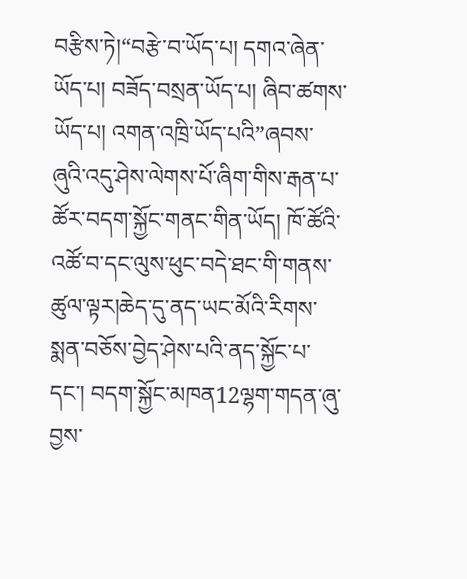བརྩིས་ཏེ།“བརྩེ་བ་ཡོད་པ། དགའ་ཞེན་ཡོད་པ། བཟོད་བསྲན་ཡོད་པ། ཞིབ་ཚགས་ཡོད་པ། འགན་འཁྲི་ཡོད་པའི”ཞབས་ཞུའི་འདུ་ཤེས་ལེགས་པོ་ཞིག་གིས་རྒན་པ་ཚོར་བདག་སྐྱོང་གནང་གིན་ཡོད། ཁོ་ཚོའི་འཚོ་བ་དང་ལུས་ཕུང་བདེ་ཐང་གི་གནས་ཚུལ་ལྟར།ཆེད་དུ་ནད་ཡང་མོའི་རིགས་སྨན་བཅོས་བྱེད་ཤེས་པའི་ནད་སྐྱོང་པ་དང་། བདག་སྐྱོང་མཁན12ལྷག་གདན་ཞུ་བྱས་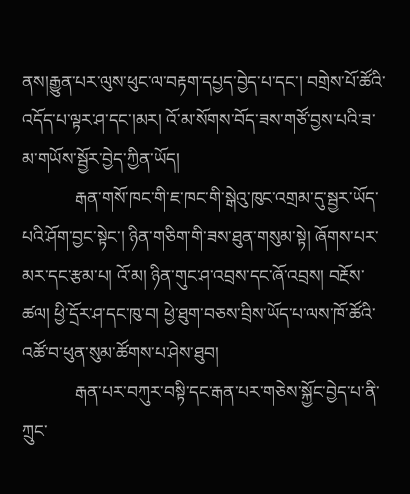ནས།རྒྱུན་པར་ལུས་ཕུང་ལ་བརྟག་དཔྱད་བྱེད་པ་དང་། བགྲེས་པོ་ཚོའི་འདོད་པ་ལྟར་ཤ་དང་།མར། འོ་མ་སོགས་བོད་ཟས་གཙོ་བྱས་པའི་ཟ་མ་གཡོས་སྦྱོར་བྱེད་ཀྱིན་ཡོད།
            རྒན་གསོ་ཁང་གི་ཇ་ཁང་གི་སྒེའུ་ཁུང་འགྲམ་དུ་སྦྱར་ཡོད་པའི་ཤོག་བྱང་སྟེང་། ཉིན་གཅིག་གི་ཟས་ཐུན་གསུམ་སྟེ། ཞོགས་པར་མར་དང་རྩམ་པ། འོ་མ། ཉིན་གུང་ཤ་འབྲས་དང་ཞོ་འབྲས། བརྔོས་ཚལ། ཕྱི་དྲོར་ཤ་དང་ཁུ་བ། ཕྱེ་ཐུག་བཅས་བྲིས་ཡོད་པ་ལས་ཁོ་ཚོའི་འཚོ་བ་ཕུན་སུམ་ཚོགས་པ་ཤེས་ཐུབ།
            རྒན་པར་བཀུར་བསྟི་དང་རྒན་པར་གཅེས་སྐྱོང་བྱེད་པ་ནི་ཀྲུང་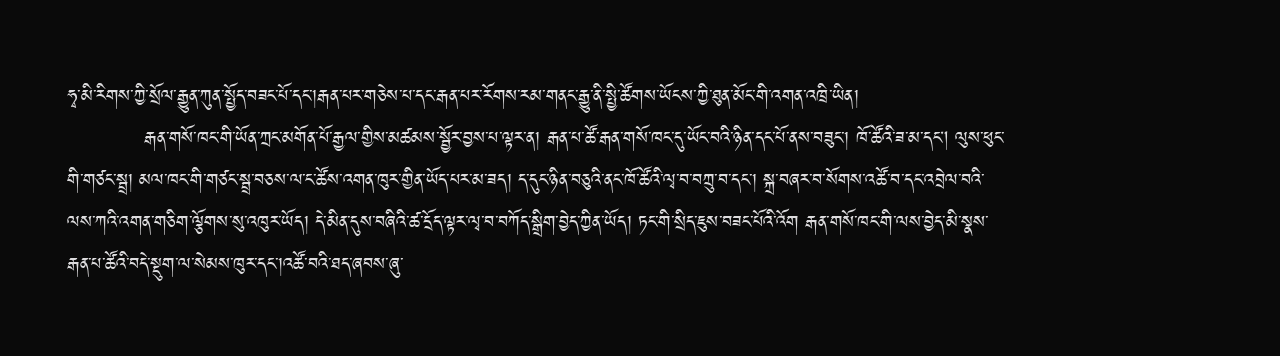ཧྭ་མི་རིགས་ཀྱི་སྲོལ་རྒྱུན་ཀུན་སྤྱོད་བཟང་པོ་དང་།རྒན་པར་གཅེས་པ་དང་རྒན་པར་རོགས་རམ་གནང་རྒྱུ་ནི་སྤྱི་ཚོགས་ཡོངས་ཀྱི་ཐུན་མོང་གི་འགན་འཁྲི་ཡིན།
            རྒན་གསོ་ཁང་གི་ཡོན་ཀྲང་མགོན་པོ་རྒྱལ་གྱིས་མཚམས་སྦྱོར་བྱས་པ་ལྟར་ན། རྒན་པ་ཚོ་རྒན་གསོ་ཁང་དུ་ཡོང་བའི་ཉིན་དང་པོ་ནས་བཟུང་། ཁོ་ཚོའི་ཟ་མ་དང། ལུས་ཕུང་གི་གཙང་སྦྲ། མལ་ཁང་གི་གཙང་སྦྲ་བཅས་ལ་ང་ཚོས་འགན་ཁུར་གྱིན་ཡོད་པར་མ་ཟད། ད་དུང་ཉིན་བཅུའི་ནང་ཁོ་ཚོའི་ལྭ་བ་བཀྲུ་བ་དང་། སྐྲ་བཞར་བ་སོགས་འཚོ་བ་དང་འབྲེལ་བའི་ལས་ཀའི་འགན་གཅིག་ལྕོགས་སུ་འཁུར་ཡོད། དེ་མིན་དུས་བཞིའི་ཚ་དྲོད་ལྟར་ལྭ་བ་བཀོད་སྒྲིག་བྱེད་ཀྱིན་ཡོད། ཏང་གི་སྲིད་ཇུས་བཟང་པོའི་འོག རྒན་གསོ་ཁང་གི་ལས་བྱེད་མི་སྣས་རྒན་པ་ཚོའི་བདེ་སྡུག་ལ་སེམས་ཁུར་དང་།འཚོ་བའི་ཐད་ཞབས་ཞུ་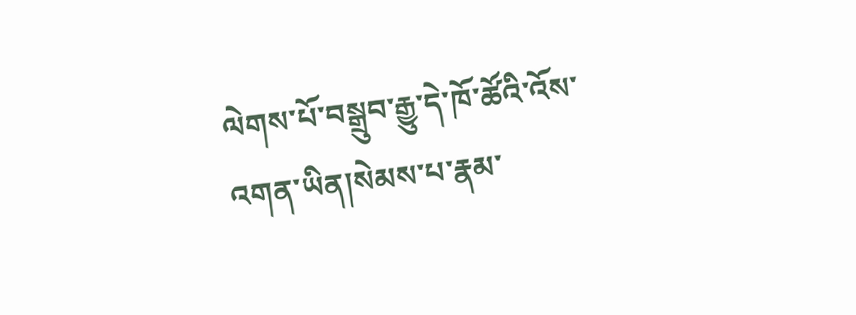ལེགས་པོ་བསྒྲུབ་རྒྱུ་དེ་ཁོ་ཚོའི་འོས་འགན་ཡིན།སེམས་པ་རྣམ་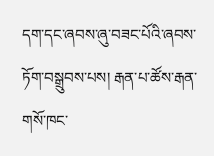དག་དང་ཞབས་ཞུ་བཟང་པོའི་ཞབས་ཏོག་བསྒྲུབས་པས། རྒན་པ་ཚོས་རྒན་གསོ་ཁང་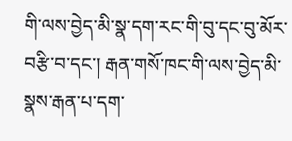གི་ལས་བྱེད་མི་སྣ་དག་རང་གི་བུ་དང་བུ་མོར་བརྩི་བ་དང་། རྒན་གསོ་ཁང་གི་ལས་བྱེད་མི་སྣས་རྒན་པ་དག་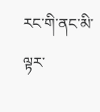རང་གི་ནང་མི་ལྟར་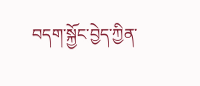བདག་སྐྱོང་བྱེད་ཀྱིན་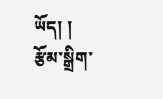ཡོད། །
རྩོམ་སྒྲིག་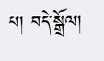པ། བདེ་སྒྲོལ།